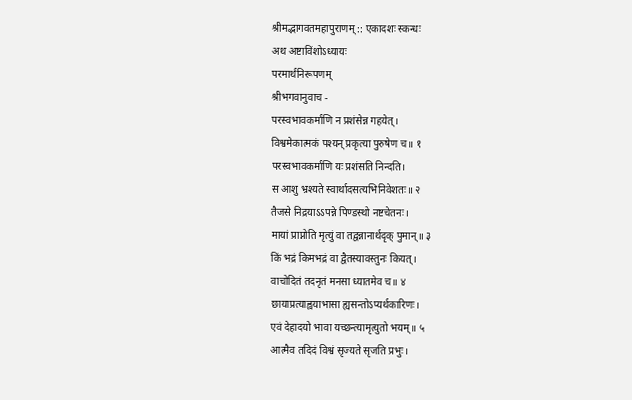श्रीमद्भागवतमहापुराणम् :: एकादशः स्कन्धः
अथ अष्टाविंशोऽध्यायः
परमार्थनिरूपणम्
श्रीभगवानुवाच -
परस्वभावकर्माणि न प्रशंसेन्न गहयेत्।
विश्वमेकात्मकं पश्यन् प्रकृत्या पुरुषेण च॥ १
परस्वभावकर्माणि यः प्रशंसति निन्दति।
स आशु भ्रश्यते स्वार्थादसत्यभिनिवेशतः॥ २
तैजसे निद्रयाऽऽपन्ने पिण्डस्थो नष्टचेतनः।
मायां प्राप्नोति मृत्युं वा तद्वन्नानार्थदृक् पुमान्॥ ३
किं भद्रं किमभद्रं वा द्वैतस्यावस्तुनः कियत्।
वाचोदितं तदनृतं मनसा ध्यातमेव च॥ ४
छायाप्रत्याह्वयाभासा ह्यसन्तोऽप्यर्थकारिणः।
एवं देहादयो भावा यच्छन्त्यामृत्युतो भयम्॥ ५
आत्मैव तदिदं विश्वं सृज्यते सृजति प्रभुः।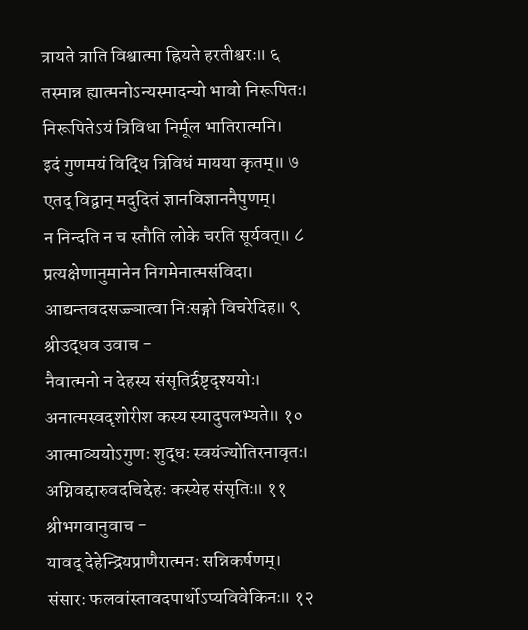त्रायते त्राति विश्वात्मा ह्रियते हरतीश्वरः॥ ६
तस्मान्न ह्यात्मनोऽन्यस्मादन्यो भावो निरूपितः।
निरूपितेऽयं त्रिविधा निर्मूल भातिरात्मनि।
इदं गुणमयं विद्धि त्रिविधं मायया कृतम्॥ ७
एतद् विद्वान् मदुदितं ज्ञानविज्ञाननैपुणम्।
न निन्दति न च स्तौति लोके चरति सूर्यवत्॥ ८
प्रत्यक्षेणानुमानेन निगमेनात्मसंविदा।
आद्यन्तवदसज्ज्ञात्वा निःसङ्गो विचरेदिह॥ ९
श्रीउद्धव उवाच -
नैवात्मनो न देहस्य संसृतिर्द्रष्टृदृश्ययोः।
अनात्मस्वदृशोरीश कस्य स्यादुपलभ्यते॥ १०
आत्माव्ययोऽगुणः शुद्धः स्वयंज्योतिरनावृतः।
अग्निवद्दारुवदचिद्देहः कस्येह संसृतिः॥ ११
श्रीभगवानुवाच -
यावद् देहेन्द्रियप्राणैरात्मनः सन्निकर्षणम्।
संसारः फलवांस्तावदपार्थोऽप्यविवेकिनः॥ १२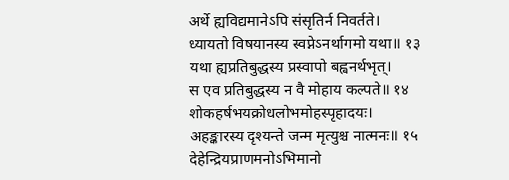अर्थे ह्यविद्यमानेऽपि संसृतिर्न निवर्तते।
ध्यायतो विषयानस्य स्वप्नेऽनर्थागमो यथा॥ १३
यथा ह्यप्रतिबुद्धस्य प्रस्वापो बह्वनर्थभृत्।
स एव प्रतिबुद्धस्य न वै मोहाय कल्पते॥ १४
शोकहर्षभयक्रोधलोभमोहस्पृहादयः।
अहङ्कारस्य दृश्यन्ते जन्म मृत्युश्च नात्मनः॥ १५
देहेन्द्रियप्राणमनोऽभिमानो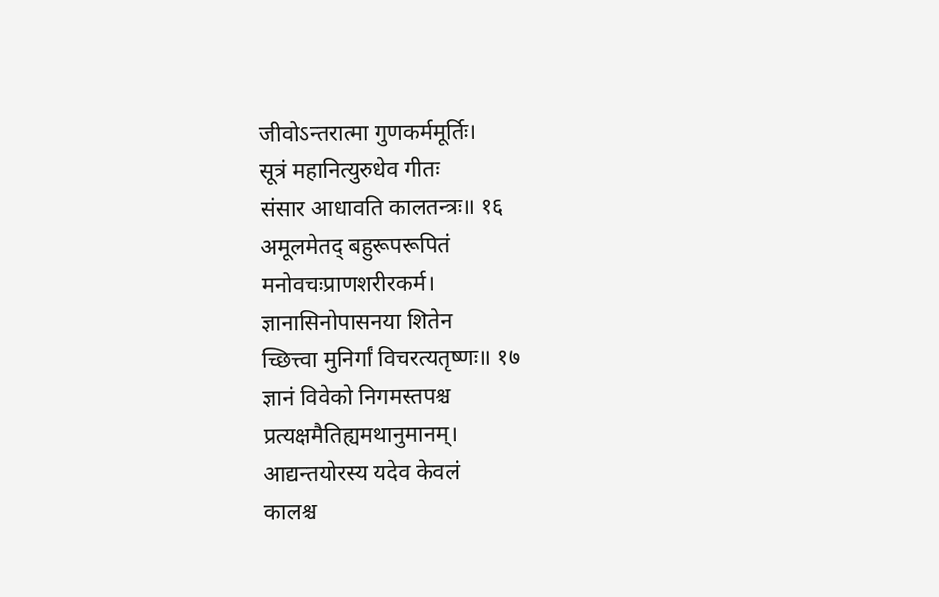जीवोऽन्तरात्मा गुणकर्ममूर्तिः।
सूत्रं महानित्युरुधेव गीतः
संसार आधावति कालतन्त्रः॥ १६
अमूलमेतद् बहुरूपरूपितं
मनोवचःप्राणशरीरकर्म।
ज्ञानासिनोपासनया शितेन
च्छित्त्वा मुनिर्गां विचरत्यतृष्णः॥ १७
ज्ञानं विवेको निगमस्तपश्च
प्रत्यक्षमैतिह्यमथानुमानम्।
आद्यन्तयोरस्य यदेव केवलं
कालश्च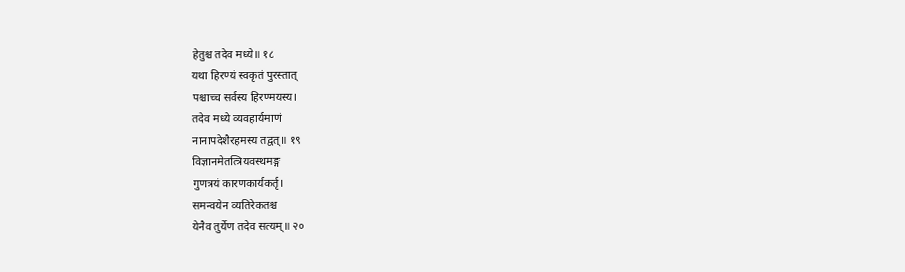हेतुश्च तदेव मध्ये॥ १८
यथा हिरण्यं स्वकृतं पुरस्तात्
पश्चाच्च सर्वस्य हिरण्मयस्य।
तदेव मध्ये व्यवहार्यमाणं
नानापदेशैरहमस्य तद्वत्॥ १९
विज्ञानमेतत्त्रियवस्थमङ्ग
गुणत्रयं कारणकार्यकर्तृ।
समन्वयेन व्यतिरेकतश्च
येनैव तुर्येण तदेव सत्यम्॥ २०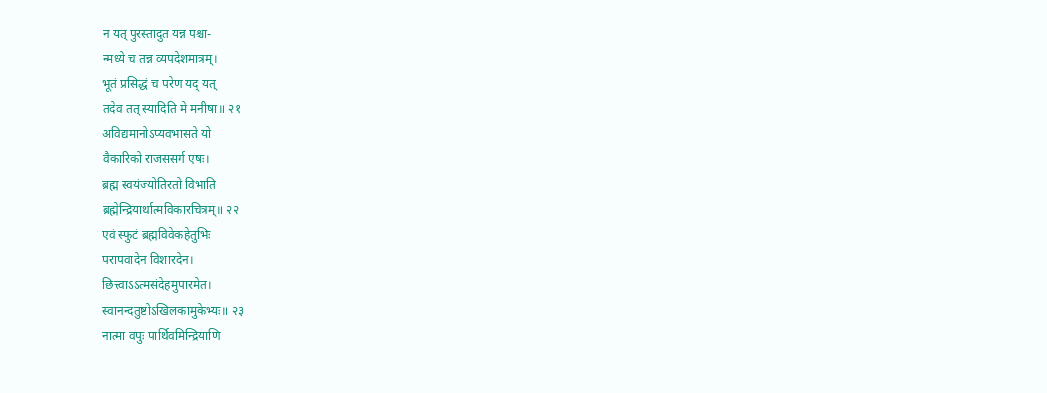न यत् पुरस्तादुत यन्न पश्चा-
न्मध्ये च तन्न व्यपदेशमात्रम्।
भूतं प्रसिद्धं च परेण यद् यत्
तदेव तत् स्यादिति मे मनीषा॥ २१
अविद्यमानोऽप्यवभासते यो
वैकारिको राजससर्ग एषः।
ब्रह्म स्वयंज्योतिरतो विभाति
ब्रह्मेन्द्रियार्थात्मविकारचित्रम्॥ २२
एवं स्फुटं ब्रह्मविवेकहेतुभिः
परापवादेन विशारदेन।
छित्त्वाऽऽत्मसंदेहमुपारमेत।
स्वानन्दतुष्टोऽखिलकामुकेभ्यः॥ २३
नात्मा वपुः पार्थिवमिन्द्रियाणि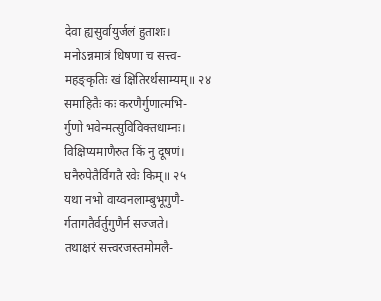देवा ह्यसुर्वायुर्जलं हुताशः।
मनोऽन्नमात्रं धिषणा च सत्त्व-
महङ्कृतिः खं क्षितिरर्थसाम्यम्॥ २४
समाहितैः कः करणैर्गुणात्मभि-
र्गुणो भवेन्मत्सुविविक्तधाम्नः।
विक्षिप्यमाणैरुत किं नु दूषणं।
घनैरुपेतैर्विगतै रवेः किम्॥ २५
यथा नभो वाय्वनलाम्बुभूगुणै-
र्गतागतैर्वर्तुगुणैर्न सज्जते।
तथाक्षरं सत्त्वरजस्तमोमलै-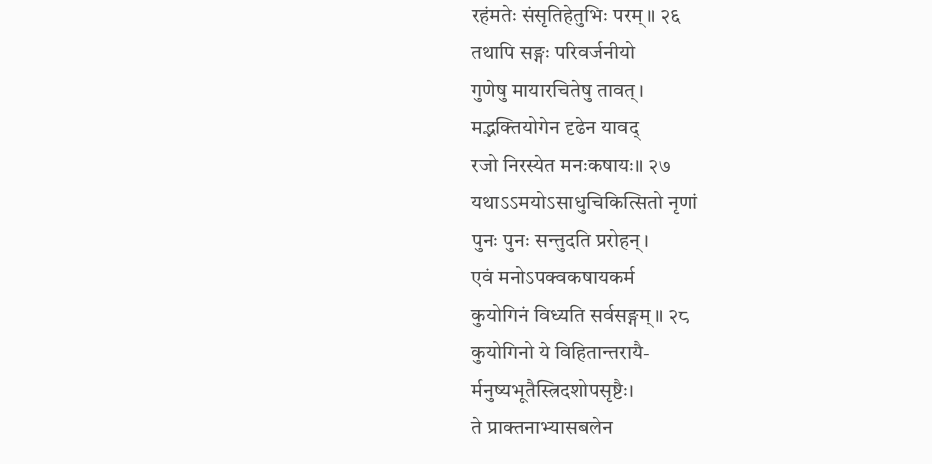रहंमतेः संसृतिहेतुभिः परम्॥ २६
तथापि सङ्गः परिवर्जनीयो
गुणेषु मायारचितेषु तावत्।
मद्भक्तियोगेन दृढेन यावद्
रजो निरस्येत मनःकषायः॥ २७
यथाऽऽमयोऽसाधुचिकित्सितो नृणां
पुनः पुनः सन्तुदति प्ररोहन्।
एवं मनोऽपक्वकषायकर्म
कुयोगिनं विध्यति सर्वसङ्गम्॥ २८
कुयोगिनो ये विहितान्तरायै-
र्मनुष्यभूतैस्त्रिदशोपसृष्टैः।
ते प्राक्तनाभ्यासबलेन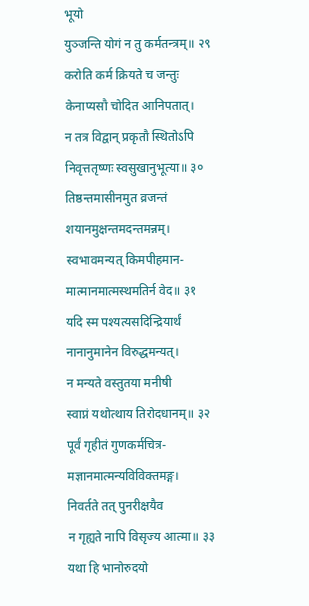भूयो
युञ्जन्ति योगं न तु कर्मतन्त्रम्॥ २९
करोति कर्म क्रियते च जन्तुः
केनाप्यसौ चोदित आनिपतात्।
न तत्र विद्वान् प्रकृतौ स्थितोऽपि
निवृत्ततृष्णः स्वसुखानुभूत्या॥ ३०
तिष्ठन्तमासीनमुत व्रजन्तं
शयानमुक्षन्तमदन्तमन्नम्।
स्वभावमन्यत् किमपीहमान-
मात्मानमात्मस्थमतिर्न वेद॥ ३१
यदि स्म पश्यत्यसदिन्द्रियार्थं
नानानुमानेन विरुद्धमन्यत्।
न मन्यते वस्तुतया मनीषी
स्वाप्नं यथोत्थाय तिरोदधानम्॥ ३२
पूर्वं गृहीतं गुणकर्मचित्र-
मज्ञानमात्मन्यविविक्तमङ्ग।
निवर्तते तत् पुनरीक्षयैव
न गृह्यते नापि विसृज्य आत्मा॥ ३३
यथा हि भानोरुदयो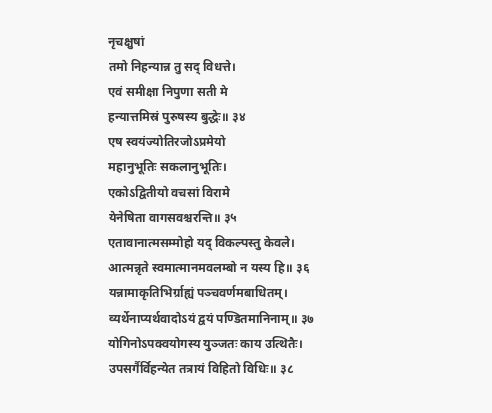नृचक्षुषां
तमो निहन्यान्न तु सद् विधत्ते।
एवं समीक्षा निपुणा सती मे
हन्यात्तमिस्रं पुरुषस्य बुद्धेः॥ ३४
एष स्वयंज्योतिरजोऽप्रमेयो
महानुभूतिः सकलानुभूतिः।
एकोऽद्वितीयो वचसां विरामे
येनेषिता वागसवश्चरन्ति॥ ३५
एतावानात्मसम्मोहो यद् विकल्पस्तु केवले।
आत्मन्नृते स्वमात्मानमवलम्बो न यस्य हि॥ ३६
यन्नामाकृतिभिर्ग्राह्यं पञ्चवर्णमबाधितम्।
व्यर्थेनाप्यर्थवादोऽयं द्वयं पण्डितमानिनाम्॥ ३७
योगिनोऽपक्वयोगस्य युञ्जतः काय उत्थितैः।
उपसर्गैर्विहन्येत तत्रायं विहितो विधिः॥ ३८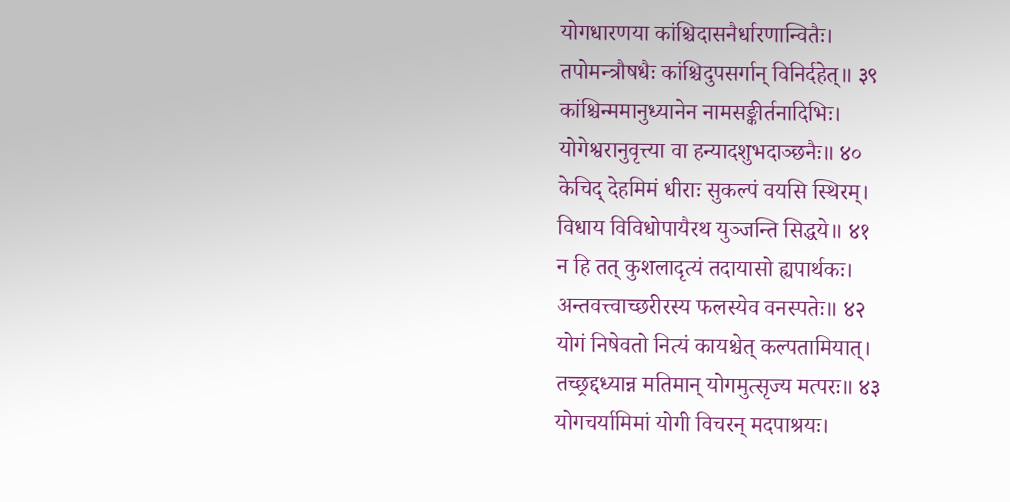योगधारणया कांश्चिदासनैर्धारणान्वितैः।
तपोमन्त्रौषधैः कांश्चिदुपसर्गान् विनिर्दहेत्॥ ३९
कांश्चिन्ममानुध्यानेन नामसङ्कीर्तनादिभिः।
योगेश्वरानुवृत्त्या वा हन्यादशुभदाञ्छनैः॥ ४०
केचिद् देहमिमं धीराः सुकल्पं वयसि स्थिरम्।
विधाय विविधोपायैरथ युञ्जन्ति सिद्धये॥ ४१
न हि तत् कुशलादृत्यं तदायासो ह्यपार्थकः।
अन्तवत्त्वाच्छरीरस्य फलस्येव वनस्पतेः॥ ४२
योगं निषेवतो नित्यं कायश्चेत् कल्पतामियात्।
तच्छ्रद्दध्यान्न मतिमान् योगमुत्सृज्य मत्परः॥ ४३
योगचर्यामिमां योगी विचरन् मदपाश्रयः।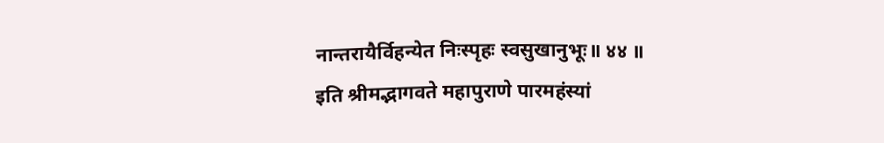नान्तरायैर्विहन्येत निःस्पृहः स्वसुखानुभूः॥ ४४ ॥
इति श्रीमद्भागवते महापुराणे पारमहंस्यां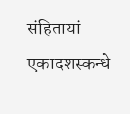संहितायां एकादशस्कन्धे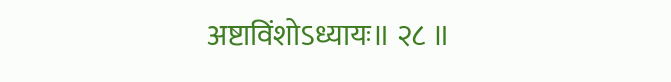अष्टाविंशोऽध्यायः॥ २८ ॥